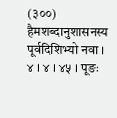(३००) हैमशब्दानुशासनस्य पूर्वदिशिभ्यो नवा । ४ । ४ । ४५ । पूङः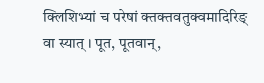क्लिशिभ्यां च परेषां क्तक्तवतुक्वमादिरिङ् वा स्यात् । पूत, पूतवान्,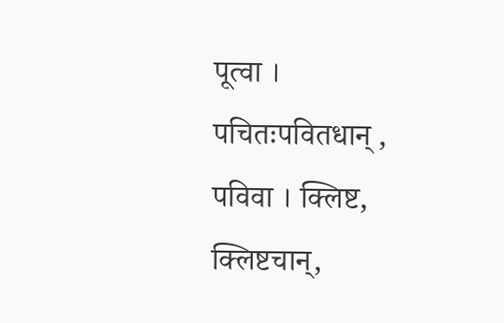पूत्वा । पचितःपवितधान् , पविवा । क्लिष्ट, क्लिष्टचान्,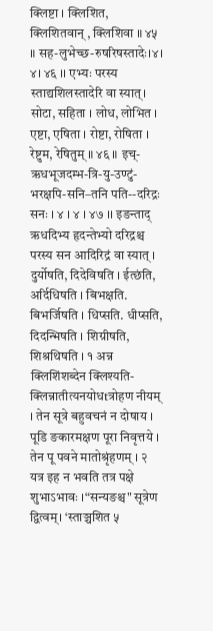क्लिष्टा । क्लिशित, क्लिशितवान् , क्लिशिवा ॥ ४५ ॥ सह-लुभेच्छ-रुषरिषस्तादेः।४। ४। ४६ ।। एभ्यः परस्य स्ताद्यशिलस्तादेरि वा स्यात्। सोटा, सहिता । लोध, लोभित । एष्टा, एषिता । रोष्टा, रोषिता । रेष्टुम, रेषितुम् ॥ ४६ ॥ इच्-ऋधभूजदम्भ-त्रि-यु-उण्टुं-भरक्षपि-सनि–तनि पति--दरिद्रः सनः । ४ । ४ । ४७ ।। इङन्ताद् ऋधदिभ्य हृदन्तेभ्यो दरिद्रश्च परस्य सन आदिरिद्रं वा स्यात् । दुर्योषति, दिदेविषति । ईत्छंति, अर्दिधिषति । बिभक्षति. बिभर्जिषति । धिप्सति. धीप्सति, दिदन्भिषति । शिग्रीषति, शिश्रथिषति । १ अन्न क्लिशिंशब्देन क्लिश्यति-क्लिन्नातीत्यनयोधtत्रोहण नीयम् । तेन सूत्रे बहुवचनं न दोषाय । पूडि ङकारमक्षण पूरा निवृत्तये । तेन पू पवने मातोश्रृंहणम् । २ यत्र इह न भवति तत्र पक्षे शुभाऽभावः ।“सन्यङश्च" सूत्रेण द्वित्वम्। ‘स्ताञ्चशित ५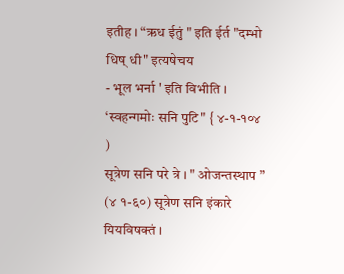इतीह । “ऋध ईतुं " इति ईर्त "दम्भो धिष् धी" इत्यषेचय
- भूल भर्ना ' इति विभीति । ‘स्वहन्गमोः सनि पुटि" { ४-१-१०४ )
सूत्रेण सनि परे त्रे । " ओजन्तस्थाप ” (४ १-६०) सूत्रेण सनि इंकारे यियविषक्तं ।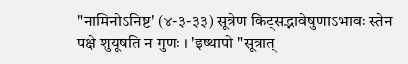"नामिनोऽनिष्ट' (४-३-३३) सूत्रेण किट्सद्भावेषुणाऽभावः स्तेन पक्षे शुयूषति न गुणः । 'इष्थापो "सूत्रात्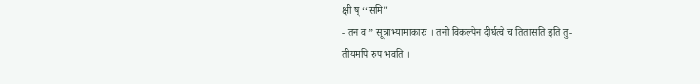क्षी ष् ‘‘समि"
- तन व ” सूत्राभ्यामाकारः । तनो विकल्पेन दीर्घत्वे च तितासति इति तु-
तीयमपि रुप भवति ।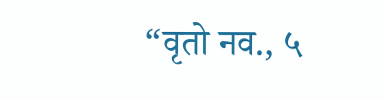“वृतो नव., ५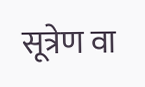सूत्रेण वा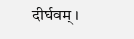दीर्घवम् ।